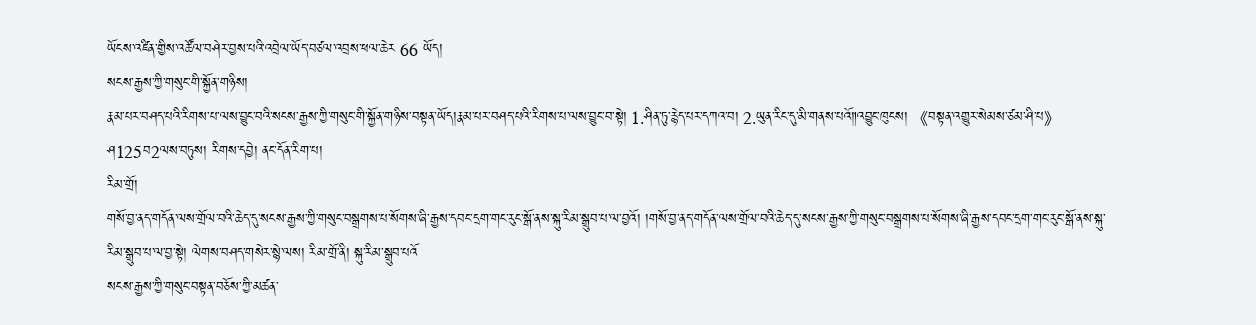ཡོངས་འཛིན་གྱིས་འཚོལ་བཤེར་བྱས་པའི་འབྲེལ་ཡོད་བཙལ་འབྲས་ཕལ་ཆེར 66 ཡོད།
སངས་རྒྱས་ཀྱི་གསུང་གི་སྐྱོན་གཉིས།
རྣམ་པར་བཤད་པའི་རིགས་པ་ལས་བྱུང་བའི་སངས་རྒྱས་ཀྱི་གསུང་གི་སྐྱོན་གཉིས་བསྟན་ཡོད།རྣམ་པར་བཤད་པའི་རིགས་པ་ལས་བྱུང་བ་སྟེ། 1.ཤིན་ཏུ་རྙེད་པར་དཀའ་བ། 2.ཡུན་རིང་དུ་མི་གནས་པའོ༎འབྱུང་ཁུངས། 《བསྟན་འགྱུར་སེམས་ཙམ་ཤི་པ》ཤ125བ2ལས་བཏུས། རིགས་དབྱེ། ནང་དོན་རིག་པ།
རིམ་གྲོ།
གསོ་བྱ་ནད་གདོན་ལས་གྲོལ་བའི་ཆེད་དུ་སངས་རྒྱས་ཀྱི་གསུང་བསྒྲགས་པ་སོགས་ཞི་རྒྱས་དབང་དྲག་གང་རུང་སྒོ་ནས་སྐུ་རིམ་སྒྲུབ་པ་ལ་བྱའོ། །གསོ་བྱ་ནད་གདོན་ལས་གྲོལ་བའི་ཆེད་དུ་སངས་རྒྱས་ཀྱི་གསུང་བསྒྲགས་པ་སོགས་ཞི་རྒྱས་དབང་དྲག་གང་རུང་སྒོ་ནས་སྐུ་རིམ་སྒྲུབ་པ་ལ་བྱ་སྟེ། ལེགས་བཤད་གསེར་སྙེ་ལས། རིམ་གྲོ་ནི། སྐུ་རིམ་སྒྲུབ་པའོ
སངས་རྒྱས་ཀྱི་གསུང་བསྟན་བཅོས་ཀྱི་མཚན་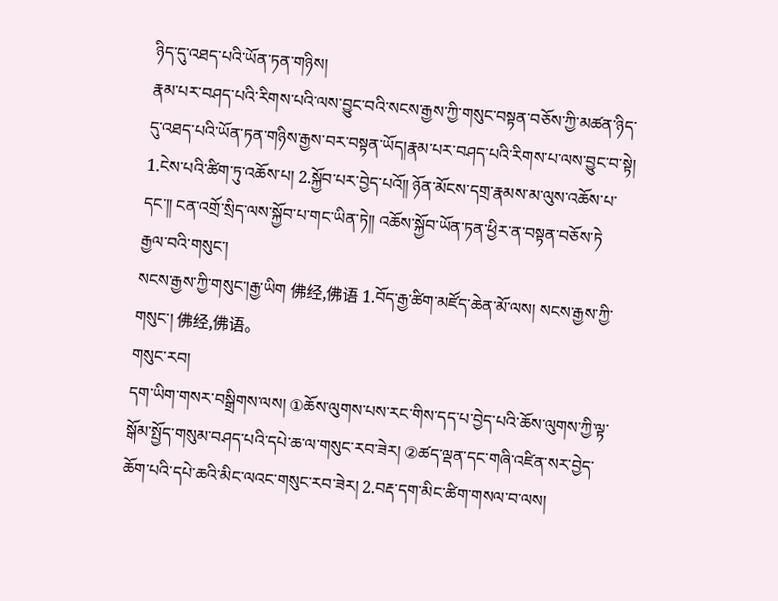ཉིད་དུ་འཐད་པའི་ཡོན་ཏན་གཉིས།
རྣམ་པར་བཤད་པའི་རིགས་པའི་ལས་བྱུང་བའི་སངས་རྒྱས་ཀྱི་གསུང་བསྟན་བཅོས་ཀྱི་མཚན་ཉིད་དུ་འཐད་པའི་ཡོན་ཏན་གཉིས་རྒྱས་བར་བསྟན་ཡོད།རྣམ་པར་བཤད་པའི་རིགས་པ་ལས་བྱུང་བ་སྟེ། 1.ངེས་པའི་ཚིག་ཏུ་འཆོས་པ། 2.སྐྱོབ་པར་བྱེད་པའོ༎ ཉོན་མོངས་དགྲ་རྣམས་མ་ལུས་འཆོས་པ་དང་༎ ངན་འགྲོ་སྲིད་ལས་སྐྱོབ་པ་གང་ཡིན་ཏེ༎ འཆོས་སྐྱོབ་ཡོན་ཏན་ཕྱིར་ན་བསྟན་བཅོས་ཏེ
རྒྱལ་བའི་གསུང་།
སངས་རྒྱས་ཀྱི་གསུང་།རྒྱ་ཡིག 佛经,佛语 1.བོད་རྒྱ་ཚིག་མཛོད་ཆེན་མོ་ལས། སངས་རྒྱས་ཀྱི་གསུང་། 佛经,佛语。
གསུང་རབ།
དག་ཡིག་གསར་བསྒྲིགས་ལས། ①ཆོས་ལུགས་པས་རང་གིས་དད་པ་བྱེད་པའི་ཆོས་ལུགས་ཀྱི་ལྟ་སྒོམ་སྤྱོད་གསུམ་བཤད་པའི་དཔེ་ཆ་ལ་གསུང་རབ་ཟེར། ②ཚད་ལྡན་དང་གཞི་འཛིན་སར་བྱེད་ཆོག་པའི་དཔེ་ཆའི་མིང་ལའང་གསུང་རབ་ཟེར། 2.བརྡ་དག་མིང་ཚིག་གསལ་བ་ལས།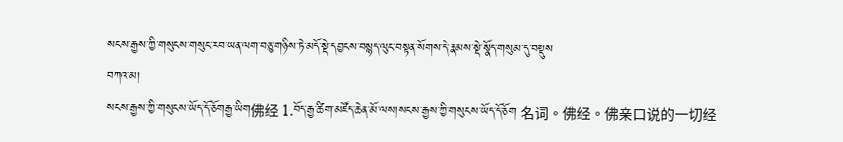སངས་རྒྱས་ཀྱི་གསུངས་གསུང་རབ་ཡན་ལག་བཅུ་གཉིས་ཏེ་མདོ་སྡེ་དབྱངས་བསྙད་ལུང་བསྟན་སོགས་དེ་རྣམས་སྡེ་སྣོད་གསུམ་དུ་བསྡུས
བཀའ་མ།
སངས་རྒྱས་ཀྱི་གསུངས་ཡོད་དོ་ཅོགརྒྱ་ཡིག佛经 1.བོད་རྒྱ་ཚིག་མཛོད་ཆེན་མོ་ལས།སངས་རྒྱས་ཀྱི་གསུངས་ཡོད་དོ་ཅོག 名词。佛经。佛亲口说的一切经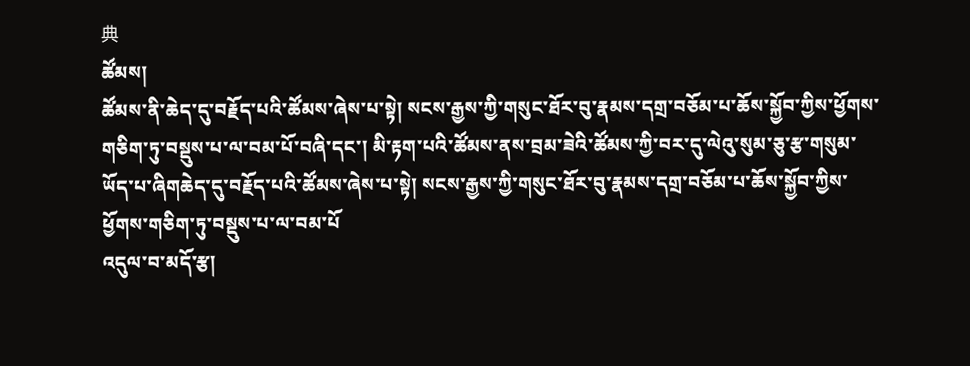典
ཚོམས།
ཚོམས་ནི་ཆེད་དུ་བརྗོད་པའི་ཚོམས་ཞེས་པ་སྟེ། སངས་རྒྱས་ཀྱི་གསུང་ཐོར་བུ་རྣམས་དགྲ་བཅོམ་པ་ཆོས་སྐྱོབ་ཀྱིས་ཕྱོགས་གཅིག་ཏུ་བསྡུས་པ་ལ་བམ་པོ་བཞི་དང་། མི་རྟག་པའི་ཚོམས་ནས་བྲམ་ཟེའི་ཚོམས་ཀྱི་བར་དུ་ལེའུ་སུམ་ཅུ་རྩ་གསུམ་ཡོད་པ་ཞིགཆེད་དུ་བརྗོད་པའི་ཚོམས་ཞེས་པ་སྟེ། སངས་རྒྱས་ཀྱི་གསུང་ཐོར་བུ་རྣམས་དགྲ་བཅོམ་པ་ཆོས་སྐྱོབ་ཀྱིས་ཕྱོགས་གཅིག་ཏུ་བསྡུས་པ་ལ་བམ་པོ
འདུལ་བ་མདོ་རྩ།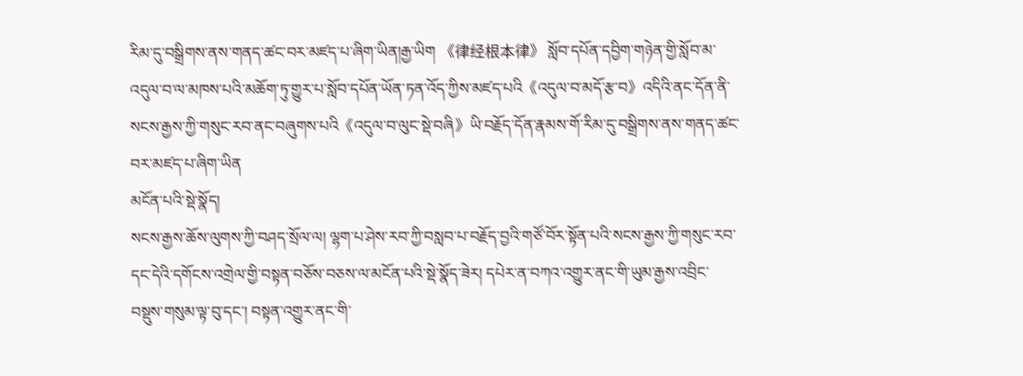རིམ་དུ་བསྒྲིགས་ནས་གནད་ཚང་བར་མཛད་པ་ཞིག་ཡིན།རྒྱ་ཡིག 《律经根本律》 སློབ་དཔོན་དབྱིག་གཉེན་གྱི་སློབ་མ་འདུལ་བ་ལ་མཁས་པའི་མཆོག་ཏུ་གྱུར་པ་སློབ་དཔོན་ཡོན་ཏན་འོད་ཀྱིས་མཛད་པའི《འདུལ་བ་མདོ་རྩ་བ》འདིའི་ནང་དོན་ནི་སངས་རྒྱས་ཀྱི་གསུང་རབ་ནང་བཞུགས་པའི《འདུལ་བ་ལུང་སྡེ་བཞི》ཡི་བརྗོད་དོན་རྣམས་གོ་རིམ་དུ་བསྒྲིགས་ནས་གནད་ཚང་བར་མཛད་པ་ཞིག་ཡིན
མངོན་པའི་སྡེ་སྣོད།
སངས་རྒྱས་ཆོས་ལུགས་ཀྱི་བཤད་སྲོལ་ལ། ལྷག་པ་ཤེས་རབ་ཀྱི་བསླབ་པ་བརྗོད་བྱའི་གཙོ་བོར་སྟོན་པའི་སངས་རྒྱས་ཀྱི་གསུང་རབ་དང་དེའི་དགོངས་འགྲེལ་གྱི་བསྟན་བཅོས་བཅས་ལ་མངོན་པའི་སྡེ་སྣོད་ཟེར། དཔེར་ན་བཀའ་འགྱུར་ནང་གི་ཡུམ་རྒྱས་འབྲིང་བསྡུས་གསུམ་ལྟ་བུ་དང་། བསྟན་འགྱུར་ནང་གི་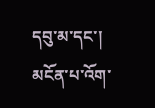དབུ་མ་དང་། མངོན་པ་འོག་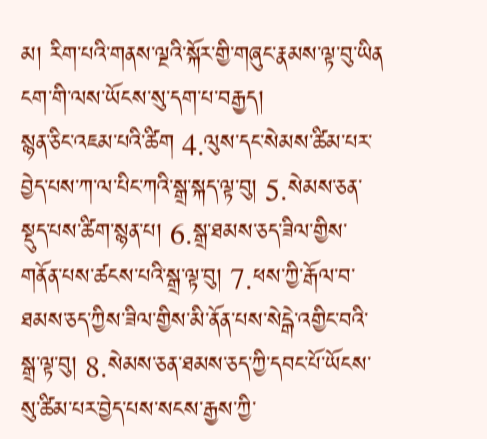མ། རིག་པའི་གནས་ལྔའི་སྐོར་གྱི་གཞུང་རྣམས་ལྟ་བུ་ཡིན
ངག་གི་ལས་ཡོངས་སུ་དག་པ་བརྒྱད།
སྙན་ཅིང་འཇམ་པའི་ཚིག 4.ལུས་དང་སེམས་ཚིམ་པར་བྱེད་པས་ཀ་ལ་པིང་ཀའི་སྒྲ་སྐད་ལྟ་བུ། 5.སེམས་ཅན་སྡུད་པས་ཚིག་སྙན་པ། 6.སྒྲ་ཐམས་ཅད་ཟིལ་གྱིས་གནོན་པས་ཚངས་པའི་སྒྲ་ལྟ་བུ། 7.ཕས་ཀྱི་རྒོལ་བ་ཐམས་ཅད་ཀྱིས་ཟིལ་གྱིས་མི་ནོན་པས་སེདྒེ་འགྱིང་བའི་སྒྲ་ལྟ་བུ། 8.སེམས་ཅན་ཐམས་ཅད་ཀྱི་དབང་པོ་ཡོངས་སུ་ཚིམ་པར་བྱེད་པས་སངས་རྒྱས་ཀྱི་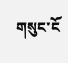གསུང་ངོ